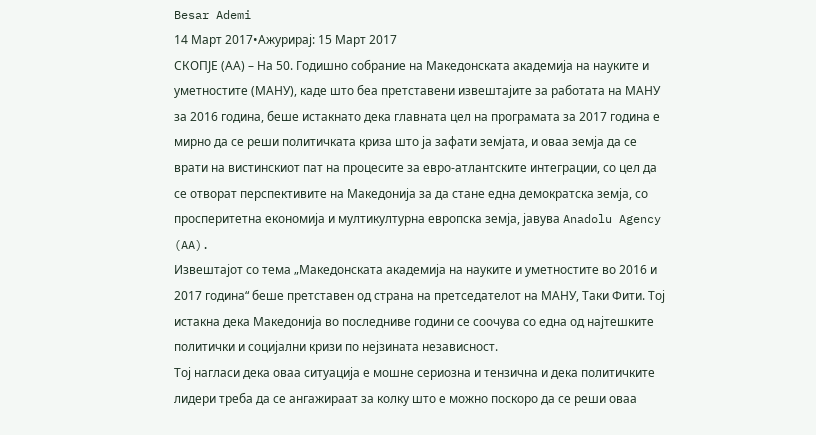Besar Ademi
14 Март 2017•Ажурирај: 15 Март 2017
СКОПЈЕ (АА) – На 50. Годишно собрание на Македонската академија на науките и уметностите (МАНУ), каде што беа претставени извештајите за работата на МАНУ за 2016 година, беше истакнато дека главната цел на програмата за 2017 година е мирно да се реши политичката криза што ја зафати земјата, и оваа земја да се врати на вистинскиот пат на процесите за евро-атлантските интеграции, со цел да се отворат перспективите на Македонија за да стане една демократска земја, со просперитетна економија и мултикултурна европска земја, јавува Anadolu Agency (AA).
Извештајот со тема „Македонската академија на науките и уметностите во 2016 и 2017 година“ беше претставен од страна на претседателот на МАНУ, Таки Фити. Тој истакна дека Македонија во последниве години се соочува со една од најтешките политички и социјални кризи по нејзината независност.
Тој нагласи дека оваа ситуација е мошне сериозна и тензична и дека политичките лидери треба да се ангажираат за колку што е можно поскоро да се реши оваа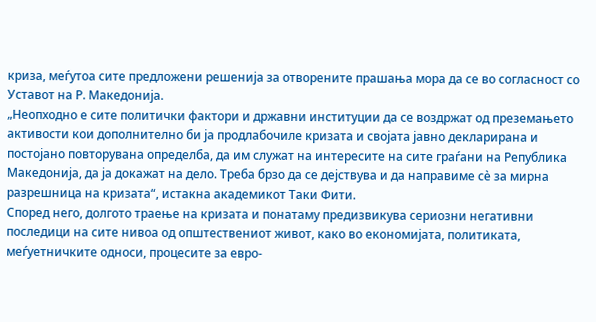криза, меѓутоа сите предложени решенија за отворените прашања мора да се во согласност со Уставот на Р. Македонија.
„Неопходно е сите политички фактори и државни институции да се воздржат од преземањето активости кои дополнително би ја продлабочиле кризата и својата јавно декларирана и постојано повторувана определба, да им служат на интересите на сите граѓани на Република Македонија, да ја докажат на дело. Треба брзо да се дејствува и да направиме сѐ за мирна разрешница на кризата“, истакна академикот Таки Фити.
Според него, долгото траење на кризата и понатаму предизвикува сериозни негативни последици на сите нивоа од општествениот живот, како во економијата, политиката, меѓуетничките односи, процесите за евро-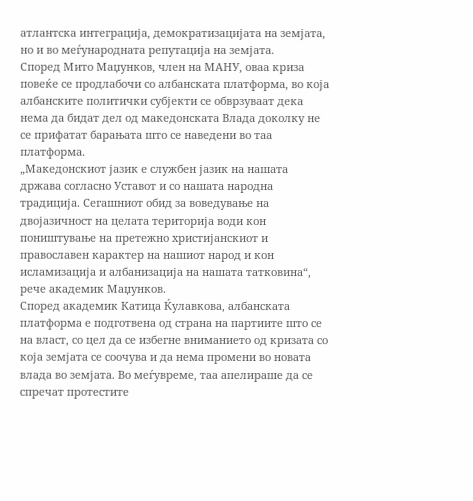атлантска интеграција, демократизацијата на земјата, но и во меѓународната репутација на земјата.
Според Мито Маџунков, член на МАНУ, оваа криза повеќе се продлабочи со албанската платформа, во која албанските политички субјекти се обврзуваат дека нема да бидат дел од македонската Влада доколку не се прифатат барањата што се наведени во таа платформа.
„Македонскиот јазик е службен јазик на нашата држава согласно Уставот и со нашата народна традиција. Сегашниот обид за воведување на двојазичност на целата територија води кон поништување на претежно христијанскиот и православен карактер на нашиот народ и кон исламизација и албанизација на нашата татковина“, рече академик Маџунков.
Според академик Катица Ќулавкова, албанската платформа е подготвена од страна на партиите што се на власт, со цел да се избегне вниманието од кризата со која земјата се соочува и да нема промени во новата влада во земјата. Во меѓувреме, таа апелираше да се спречат протестите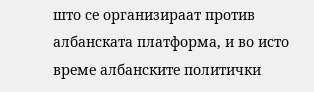што се организираат против албанската платформа, и во исто време албанските политички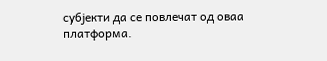субјекти да се повлечат од оваа платформа.